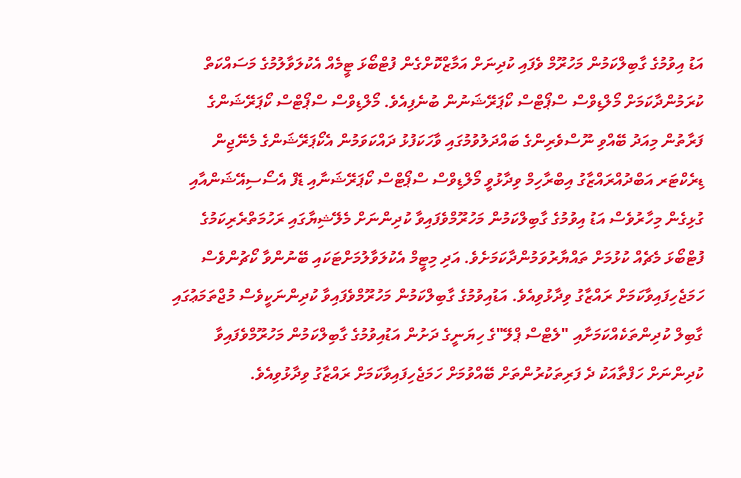އަޑު އިވުމުގެ ގާބިލްކަމުން މަހުރޫމް ވެފައި ކުދިނަށް އަމާޒްކޮށްގެން ފުޓްބޯޅަ ޓީމެއް އެކުލަވާލުމުގެ މަސައްކަތް ކުރަމުންދާކަމަށް މޯލްޑިވްސް ސްޕޯޓްސް ކޯޕަރޭޝަނުން ބުނެފިއެވެ. މޯލްޑިވްސް ސްޕޯޓްސް ކޯޕަރޭޝަންގެ ފަރާތުން މިއަދު ބޭއްވި ނޫސްވެރިންގެ ބައްދަލުވުމުގައި ވާހަކަފުޅު ދައްކަވަމުން އެކޯޕަރޭޝަންގެ މެނޭޖިން ޑިރެކްޓަރ އަބްދުއްރައްޒާގު އިބްރާހިމް ވިދާޅުވީ މޯލްޑިވްސް ސްޕޯޓްސް ކޯޕަރޭޝަނާއި ޑެފް އެސޯސިއޭޝަންއާއި ގުޅިގެން މިހާރުވެސް އަޑު އިވުމުގެ ގާބިލްކަމުން މަހުރޫމްވެފައިވާ ކުދިންނަށް މެލޭޝިޔާގައި ރަހުމަތްރެރިކަމުގެ ފުޓްބޯޅަ މެޗެއް ކުޅުމަށް ތައްޔާރުވަމުންދާކަމަށެވެ. އަދި މިޓީމް އެކުލަވާލުމަށްޓަކައި ބޭނުންވާ ކޯޗުންވެސް ހަމަޖެހިފައިވާކަމަށް ރައްޒާގު ވިދާޅުވިއެވެ. އަޑުއިވުމުގެ ގާބިލްކަމުން މަހުރޫމްވެފައިވާ ކުދިންނަކީވެސް މުޖްތަމަޢުގައި ގާބިލް ކުދިންތަކެއްކަމަށާއި "ލެޓްސް ޕްލޭ"ގެ ހިޔަނީގެ ދަށުން އަޑުއިވުމުގެ ގާބިލްކަމުން މަހުރޫމްވެފައިވާ ކުދިންނަށް ހަފްތާއަކު ދެ ފަރިތަކުރުންތަށް ބޭއްވުމަށް ހަމަޖެހިފައިވާކަމަށް ރައްޒާގު ވިދާޅުވިއެވެ.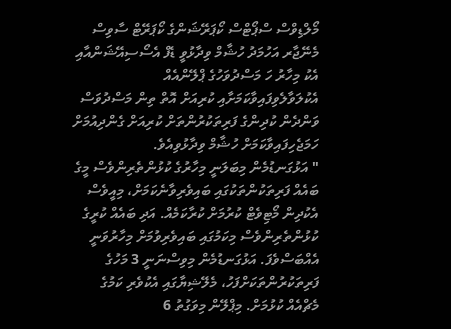މޯލްޑިވްސް ސްޕޯޓްސް ކޯޕަރޭޝަންގެ ކޯޕަރޭޓް ސާވިސް މެނޭޖާރ އަހުމަދު ހުޝާމް ވިދާޅުވީ ޑެފް އެސޯސިއޭޝަންއާއި އެކު މިހާރު ހަ މަސްދުވަހުގެ ޕްލޭންއެއް އެކުލަވާލެވިފައިވާކަމަށާއި ކުރިއަށް އޮތް ތިން މަސްދުވަސް ވަންދެން ކުދިންގެ ފަރިތަކުރުންތަށް ކުރިއަށް ގެންދިއުމަށް ހަމަޖެހިފައިވާކަމަށް ހުޝާމް ވިދާޅުވިއެވެ.
" އަޅުގަނޑުމެން މިބަލަނީ މިހާރުގެ ކުޅުންތެރިންވެސް މީގެ ބައެއް ފަރިތަކުންތަކުގައި ބައިވެރިވާނެކަމަށް، މިއީވެސް އެކުދިން މޯޓިވެޓް ކުރުމަށް ކުރާކަމެއް. އަދި ބައެއް ކުރީގެ ކުޅުންތެރިންވެސް މިކަމުގައި ބައިވެރިވުމަށް މިހާރުވަނީ އެއްބަސްވެފަ. އަޅުގަނޑުމެން މިވިސްނަނީ 3 މަހުގެ ފަރިތަކުރުންތަކަށްފަހު، މެލޭޝިޔާގައި އެކުވެރި ކަމުގެ މެޗްއެއް ކުޅުމަށް. މިޕްލޭން މިވަގުތު 6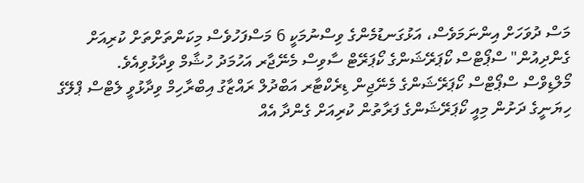މަސް ދުވަހަށް އިންނަމަވެސް، އަޅުގަނޑުމެންގެ ވިސްނުމަކީ 6 މަސްފަހުވެސް މިކަންތަށްތަށް ކުރިއަށް ގެންދިއުން" ސްޕޯޓްސް ކޯޕަރޭޝަންގެ ކޯޕަރޭޓް ސާވިސް މެނޭޖާރ އަހުމަދު ހުޝާމް ވިދާޅުވިއެވެ.
މޯލްޑިވްސް ސްޕޯޓްސް ކޯޕަރޭޝަންގެ މެނޭޖިން ޑިރެކްޓާރ އަބްދުލް ރައްޒާގު އިބްރާހިމް ވިދާޅުވީ ލެޓްސް ޕްލޭގެ ހިޔަނީގެ ދަށުން މިއީ ކޯޕަރޭޝަންގެ ފަރާތުން ކުރިއަށް ގެންދާ އެއް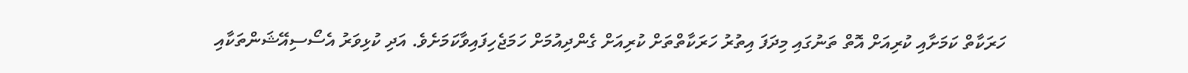ހަރަކާތް ކަމަށާއި ކުރިއަށް އޮތް ތަނުގައި މިދަފަ އިތުރު ހަރަކާތްތަށް ކުރިއަށް ގެންދިއުމަށް ހަމަޖެހިފައިވާކަމަށެވެ. އަދި ކުޅިވަރު އެސޯސިއޭޝަންތަކާއި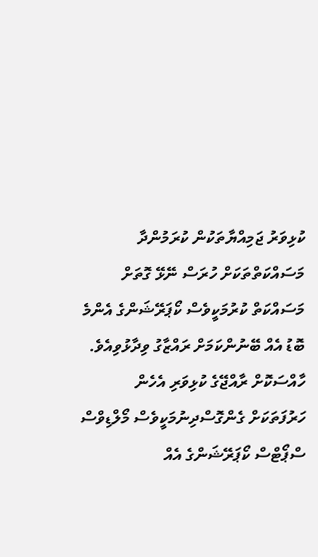ކުޅިވަރު ޖަމިއްޔާތަކުން ކުރަމުންދާ މަސައްކަތްތަކަށް ހުރަސް ނޭޅޭ ގޮތަށް މަސައްކަތް ކުރުމަކީވެސް ކޯޕަރޭޝަންގެ އެންމެ ބޮޑު އެއް ބޭނުންކަމަށް ރައްޒާގު ވިދާޅުވިއެވެ.
ހާއްސަކޮށް ރާއްޖޭގެ ކުޅިވަރި އެހެން ހަރުފަތަކަށް ގެންގޮސްދިނުމަކީވެސް މޯލްޑިވްސް ސްޕޯޓްސް ކޯޕަރޭޝަންގެ އެއް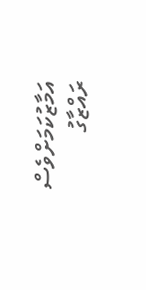އަމާޒުކަމަށްވެސް ރައްޒާގު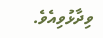ވިދާޅުވިއެވެ.